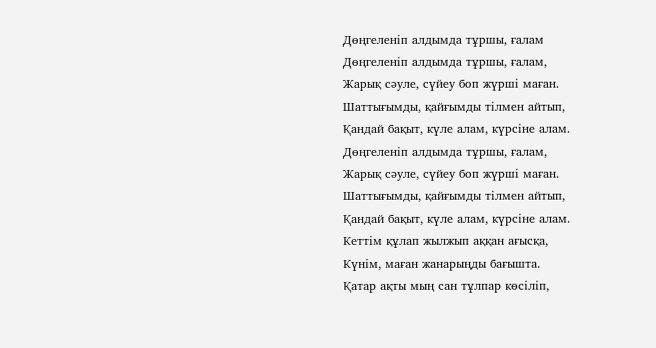Дөңгеленіп алдымда тұршы, ғалам
Дөңгеленіп алдымда тұршы, ғалам,
Жарық сәуле, сүйеу боп жүрші маған.
Шаттығымды, қайғымды тілмен айтып,
Қандай бақыт, күле алам, күрсіне алам.
Дөңгеленіп алдымда тұршы, ғалам,
Жарық сәуле, сүйеу боп жүрші маған.
Шаттығымды, қайғымды тілмен айтып,
Қандай бақыт, күле алам, күрсіне алам.
Кеттім құлап жылжып аққан ағысқа,
Күнім, маған жанарыңды бағышта.
Қатар ақты мың сан тұлпар көсіліп,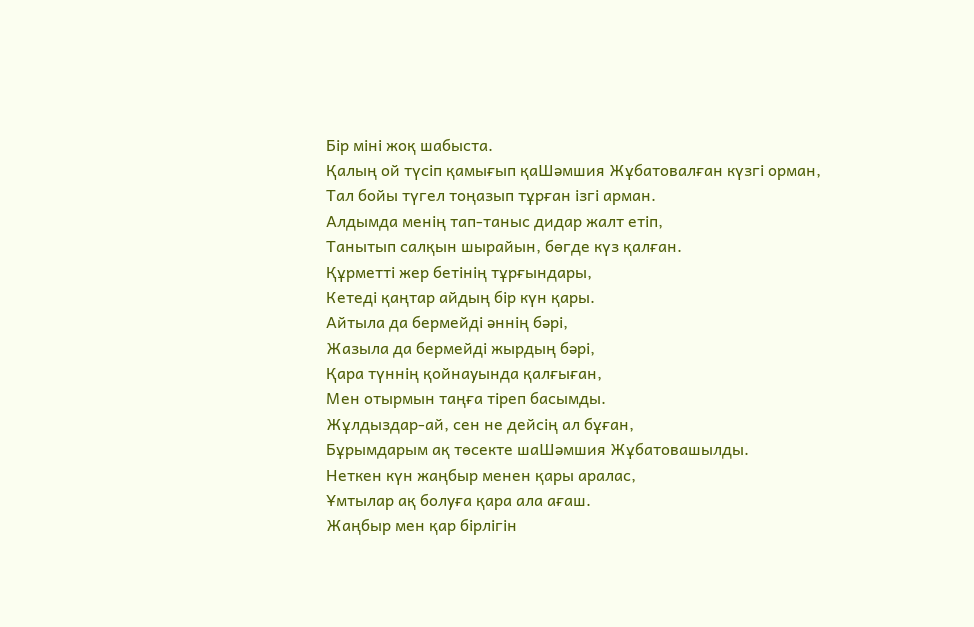Бір міні жоқ шабыста.
Қалың ой түсіп қамығып қаШәмшия Жұбатовалған күзгі орман,
Тал бойы түгел тоңазып тұрған ізгі арман.
Алдымда менің тап-таныс дидар жалт етіп,
Танытып салқын шырайын, бөгде күз қалған.
Құрметті жер бетінің тұрғындары,
Кетеді қаңтар айдың бір күн қары.
Айтыла да бермейді әннің бәрі,
Жазыла да бермейді жырдың бәрі,
Қара түннің қойнауында қалғыған,
Мен отырмын таңға тіреп басымды.
Жұлдыздар-ай, сен не дейсің ал бұған,
Бұрымдарым ақ төсекте шаШәмшия Жұбатовашылды.
Неткен күн жаңбыр менен қары аралас,
Ұмтылар ақ болуға қара ала ағаш.
Жаңбыр мен қар бірлігін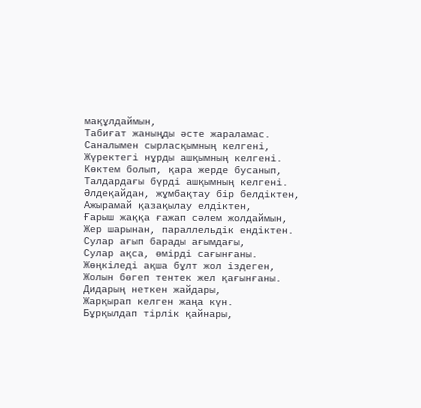мақұлдаймын,
Табиғат жаныңды әсте жараламас.
Саналымен сырласқымның келгені,
Жүректегі нұрды ашқымның келгені.
Көктем болып, қара жерде бусанып,
Талдардағы бүрді ашқымның келгені.
Әлдеқайдан, жұмбақтау бір белдіктен,
Ажырамай қазақылау елдіктен,
Ғарыш жаққа ғажап сәлем жолдаймын,
Жер шарынан, параллельдік ендіктен.
Сулар ағып барады ағымдағы,
Сулар ақса, өмірді сағынғаны.
Жөңкіледі ақша бұлт жол іздеген,
Жолын бөгеп тентек жел қағынғаны.
Дидарың неткен жайдары,
Жарқырап келген жаңа күн.
Бұрқылдап тірлік қайнары,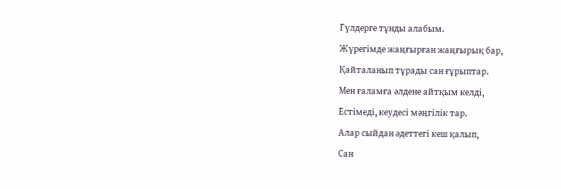Гүлдерге тұнды алабым.
Жүрегімде жаңғырған жаңғырық бар,
Қайталанып тұрады сан ғұрыптар.
Мен ғаламға әлдене айтқым келді,
Естімеді, кеудесі мәңгілік тар.
Алар сыйдан әдеттегі кеш қалып,
Сан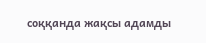соққанда жақсы адамды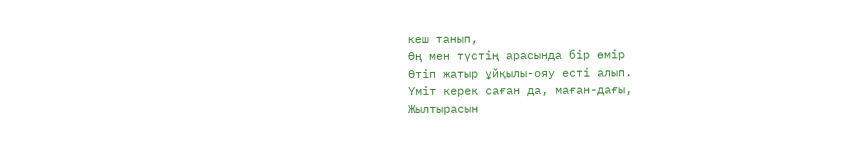кеш танып,
Өң мен түстің арасында бір өмір
Өтіп жатыр ұйқылы-ояу есті алып.
Үміт керек саған да, маған-дағы,
Жылтырасын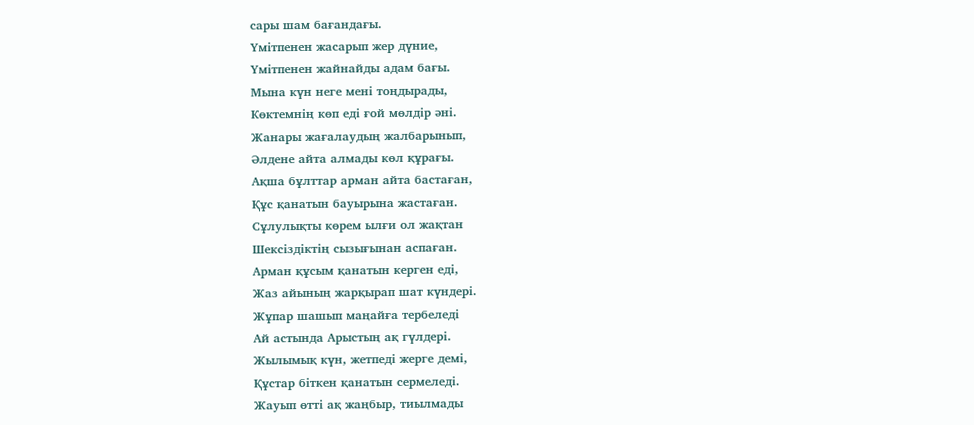сары шам бағандағы.
Үмітпенен жасарып жер дүние,
Үмітпенен жайнайды адам бағы.
Мына күн неге мені тоңдырады,
Көктемнің көп еді ғой мөлдір әні.
Жанары жағалаудың жалбарынып,
Әлдене айта алмады көл құрағы.
Ақша бұлттар арман айта бастаған,
Құс қанатын бауырына жастаған.
Сұлулықты көрем ылғи ол жақтан
Шексіздіктің сызығынан аспаған.
Арман құсым қанатын керген еді,
Жаз айының жарқырап шат күндері.
Жұпар шашып маңайға тербеледі
Ай астында Арыстың ақ гүлдері.
Жылымық күн, жетпеді жерге демі,
Құстар біткен қанатын сермеледі.
Жауып өтті ақ жаңбыр, тиылмады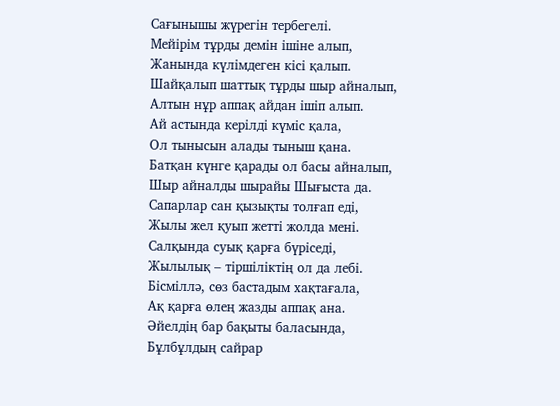Сағынышы жүрегін тербегелі.
Мейірім тұрды демін ішіне алып,
Жанында күлімдеген кісі қалып.
Шайқалып шаттық тұрды шыр айналып,
Алтын нұр аппақ айдан ішіп алып.
Ай астында керілді күміс қала,
Ол тынысын алады тыныш қана.
Батқан күнге қарады ол басы айналып,
Шыр айналды шырайы Шығыста да.
Сапарлар сан қызықты толғап еді,
Жылы жел қуып жетті жолда мені.
Салқында суық қарға бүріседі,
Жылылық – тіршіліктің ол да лебі.
Бісміллә, сөз бастадым хақтағала,
Ақ қарға өлең жазды аппақ ана.
Әйелдің бар бақыты баласында,
Бұлбұлдың сайрар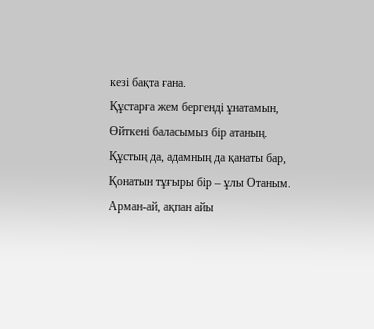кезі бақта ғана.
Құстарға жем бергенді ұнатамын,
Өйткені баласымыз бір атаның.
Құстың да, адамның да қанаты бар,
Қонатын тұғыры бір – ұлы Отаным.
Арман-ай, ақпан айы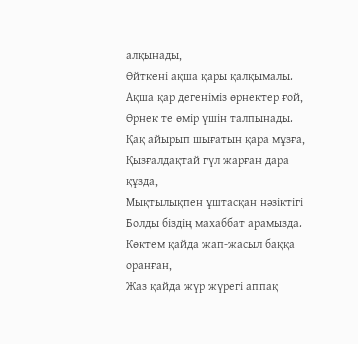алқынады,
Өйткені ақша қары қалқымалы.
Ақша қар дегеніміз өрнектер ғой,
Өрнек те өмір үшін талпынады.
Қақ айырып шығатын қара мұзға,
Қызғалдақтай гүл жарған дара құзда,
Мықтылықпен ұштасқан нәзіктігі
Болды біздің махаббат арамызда.
Көктем қайда жап-жасыл баққа оранған,
Жаз қайда жүр жүрегі аппақ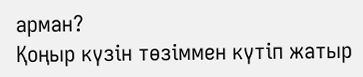арман?
Қоңыр күзін төзіммен күтіп жатыр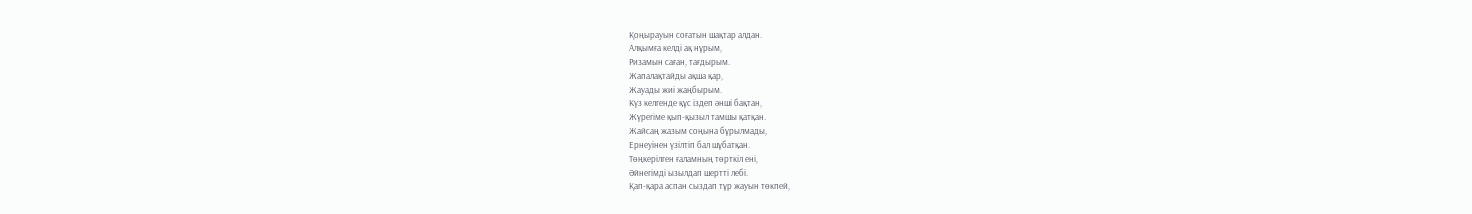Қоңырауын соғатын шақтар алдан.
Алқымға келді ақ нұрым,
Ризамын саған, тағдырым.
Жапалақтайды ақша қар,
Жауады жиі жаңбырым.
Күз келгенде құс іздеп әнші бақтан,
Жүрегіме қып-қызыл тамшы қатқан.
Жайсаң жазым соңына бұрылмады,
Ернеуінен үзілтіп бал шұбатқан.
Төңкерілген ғаламның төрткіл ені,
Әйнегімді ызылдап шертті лебі.
Қап-қара аспан сыздап тұр жауын төкпей,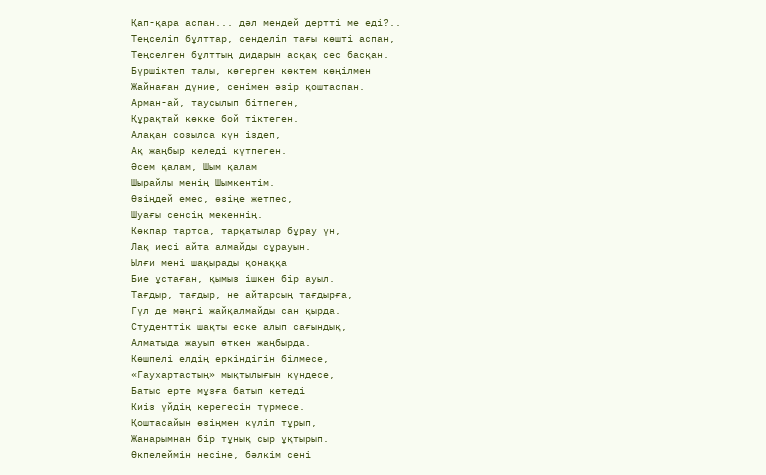Қап-қара аспан... дәл мендей дертті ме еді?..
Теңселіп бұлттар, сенделіп тағы көшті аспан,
Теңселген бұлттың дидарын асқақ сес басқан.
Бүршіктеп талы, көгерген көктем көңілмен
Жайнаған дүние, сенімен әзір қоштаспан.
Арман-ай, таусылып бітпеген,
Құрақтай көкке бой тіктеген.
Алақан созылса күн іздеп,
Ақ жаңбыр келеді күтпеген.
Әсем қалам, Шым қалам
Шырайлы менің Шымкентім.
Өзіңдей емес, өзіңе жетпес,
Шуағы сенсің мекеннің.
Көкпар тартса, тарқатылар бұрау үн,
Лақ иесі айта алмайды сұрауын.
Ылғи мені шақырады қонаққа
Бие ұстаған, қымыз ішкен бір ауыл.
Тағдыр, тағдыр, не айтарсың тағдырға,
Гүл де мәңгі жайқалмайды сан қырда.
Студенттік шақты еске алып сағындық,
Алматыда жауып өткен жаңбырда.
Көшпелі елдің еркіндігін білмесе,
«Гаухартастың» мықтылығын күндесе,
Батыс ерте мұзға батып кетеді
Киіз үйдің керегесін түрмесе.
Қоштасайын өзіңмен күліп тұрып,
Жанарымнан бір тұнық сыр ұқтырып.
Өкпелеймін несіне, бәлкім сені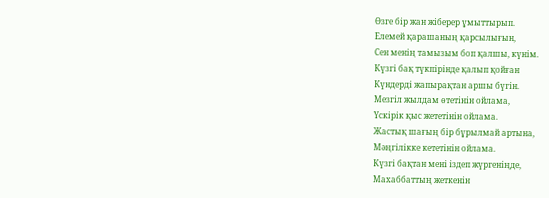Өзге бір жан жіберер ұмыттырып.
Елемей қарашаның қарсылығын,
Сен менің тамызым боп қалшы, күнім.
Күзгі бақ түкпірінде қалып қойған
Күндерді жапырақтан аршы бүгін.
Мезгіл жылдам өтетінін ойлама,
Үскірік қыс жететінін ойлама.
Жастық шағың бір бұрылмай артына,
Мәңгілікке кететінін ойлама.
Күзгі бақтан мені іздеп жүргеніңде,
Махаббаттың жеткенін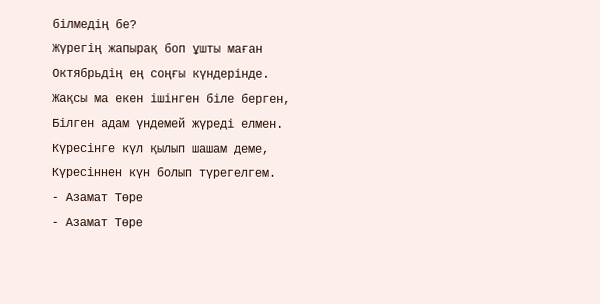білмедің бе?
Жүрегің жапырақ боп ұшты маған
Октябрьдің ең соңғы күндерінде.
Жақсы ма екен ішінген біле берген,
Білген адам үндемей жүреді елмен.
Күресінге күл қылып шашам деме,
Күресіннен күн болып түрегелгем.
- Азамат Төре
- Азамат Төре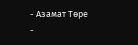- Азамат Төре
-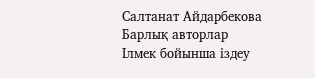Салтанат Айдарбекова
Барлық авторлар
Ілмек бойынша іздеу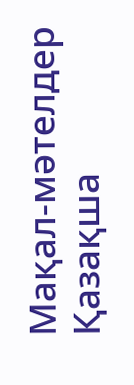Мақал-мәтелдер
Қазақша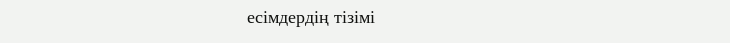есімдердің тізімі